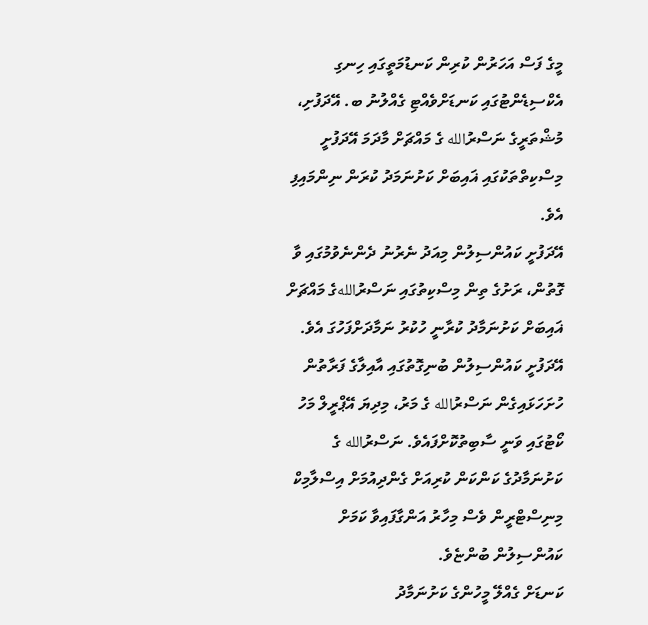މީގެ ފަސް އަހަރުން ކުރިން ކަނޑުމަތީގައި ހިނގި އެކްސިޑެންޓުގައި ކަނޑަށްވެއްޓި ގެއްލުނު ބ. އޭދަފުށި، މުޝްތަރީގެ ނަސްރުالله ގެ މައްޗަށް މާދަމަ އޭދަފުށީ މިސްކިތްތަކުގައި ޣައިބަށް ކަށުނަމަދު ކުރަން ނިންމައިފި އެވެ.
އޭދަފުށީ ކައުންސިލުން މިއަދު ނެރުނު ދެންނެވުމުގައި ވާ ގޮތުން، ރަށުގެ ތިން މިސްކިތުގައި ނަސްރުاللهގެ މައްޗަށް ޣައިބަށް ކަށުނަމާދު ކުރާނީ ހުކުރު ނަމާދަށްފަހުގަ އެވެ.
އޭދަފުށީ ކައުންސިލުން ބުނިގޮތުގައި އާއިލާގެ ފަރާތުން ހުށަހަޅައިގެން ނަސްރުالله ގެ މަރު، މިދިޔަ އޭޕްރީލް މަހު ކޯޓުގައި ވަނީ ސާބިތުކޮށްފައެވެ. ނަސްރުالله ގެ ކަށުނަމާދުގެ ކަންކަން ކުރިއަށް ގެންދިއުމަށް އިސްލާމިކް މިނިސްޓްރީން ވެސް މިހާރު އަންގާފައިވާ ކަމަށް ކައުންސިލުން ބުންޏެވެ.
ކަނޑަށް ގެއްލޭ މީހުންގެ ކަށުނަމާދު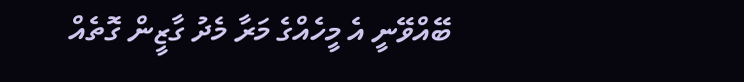ބޭއްވޭނީ އެ މީހެއްގެ މަރާ މެދު ގާޒީން ގޮތެއް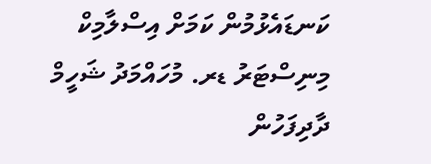ކަނޑައެޅުމުން ކަމަށް އިސްލާމިކް މިނިސްޓަރު ޑރ. މުހައްމަދު ޝަހީމް ދާދިފަހުން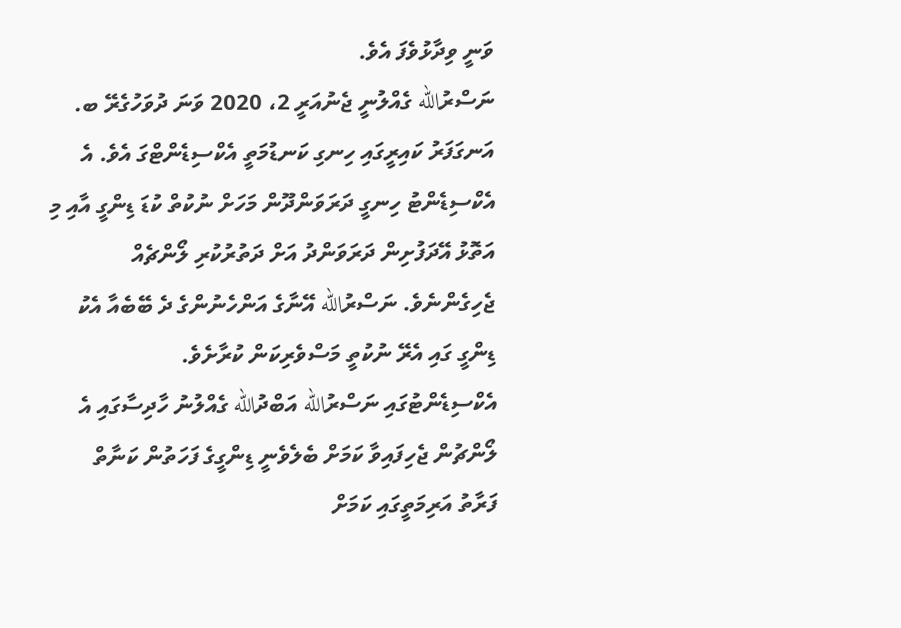ވަނީ ވިދާޅުވެފަ އެވެ.
ނަސްރުالله ގެއްލުނީ ޖެނުއަރީ 2، 2020 ވަނަ ދުވަހުގެރޭ ބ. އަނގަފަރު ކައިރީގައި ހިނގި ކަނޑުމަތީ އެކްސިޑެންޓްގަ އެވެ. އެ އެކްސިޑެންޓު ހިނގީ ދަރަވަންދޫން މަހަށް ނުކުތް ކުޑަ ޑިންގީ އާއި މި އަތޮޅު އޭދަފުށިން ދަރަވަންދު އަށް ދަތުރުކުރި ލޯންޗެއް ޖެހިގެންނެވެ. ނަސްރުالله އޭނާގެ އަންހެނުންގެ ދެ ބޭބެއާ އެކު ޑިންގީ ގައި އެރޭ ނުކުތީ މަސްވެރިކަން ކުރާށެވެ.
އެކްސިޑެންޓުގައި ނަސްރުالله އަބްދުالله ގެއްލުނު ހާދިސާގައި އެ ލޯންޗުން ޖެހިފައިވާ ކަމަށް ބެލެވެނީ ޑިންގީގެ ފަހަތުން ކަނާތް ފަރާތު އަރިމަތީގައި ކަމަށް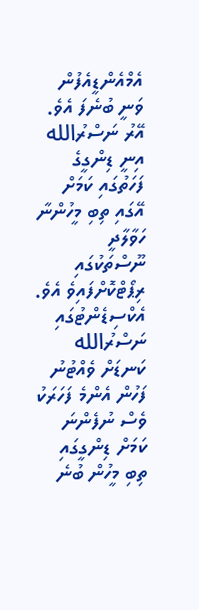އެމްއެންޑީއެފުން ވަނީ ބުނެފަ އެވެ.
އޭރު ނަސްރުالله އިނީ ޑިންގީގެ ފަހަތުގައި ކަމަށް އޭގައި ތިބި މީހުންނާ ހަވާލާދީ ނޫސްތަކުގައި ރިޕޯޓްކޮށްފައިވެ އެވެ.
އެކްސިޑެންޓުގައި ނަސްރުالله ކަނޑަށް ވެއްޓުނު ފަހުން އެންމެ ފަހަރަކު ވެސް ނުފެންނަ ކަމަށް ޑިންގީގައި ތިބި މީހުން ބުނެ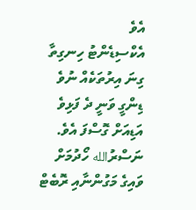އެވެ
އެކްސިޑެންޓު ހިނގިތާ ގިނަ އިރުތަކެއް ނުވެ ޑިންގީ ވަނީ ދެ ފަޅިވެ އަޑިއަށް ގޮސްފަ އެވެ.
ނަސްރުالله ހޯދުމަށް ވައިގެ މަގުންނާއި ރޮބެޓް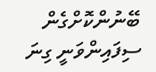ބޭނުންކޮށްގެން ސިފައިންވަނީ ގިނަ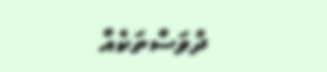ދުވަސްތަކެއް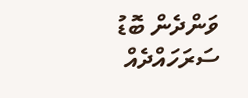ވަންދެން ބޮޑު ސަރަހައްދެއް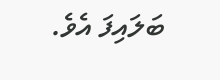ބަލައިފަ އެވެ.